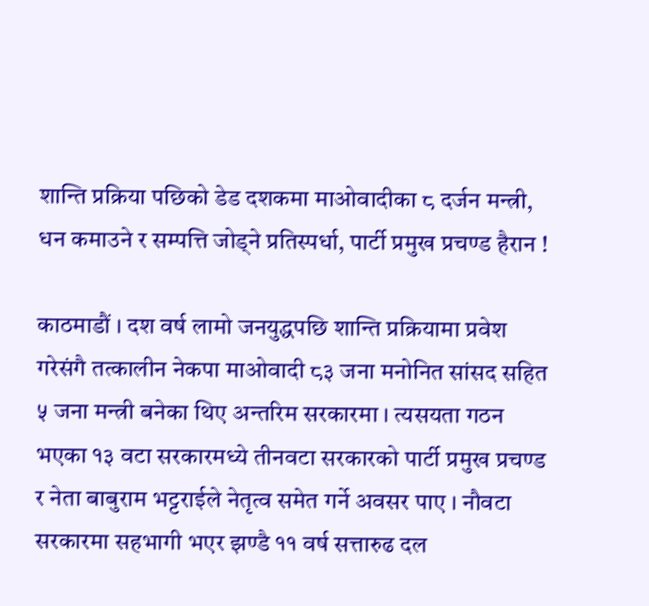शान्ति प्रक्रिया पछिको डेड दशकमा माओवादीका ८ दर्जन मन्त्री, धन कमाउने र सम्पत्ति जोड्ने प्रतिस्पर्धा, पार्टी प्रमुख प्रचण्ड हैरान !

काठमाडौं । दश वर्ष लामो जनयुद्धपछि शान्ति प्रक्रियामा प्रवेश गरेसंगै तत्कालीन नेकपा माओवादी ८३ जना मनोनित सांसद सहित ५ जना मन्त्री बनेका थिए अन्तरिम सरकारमा । त्यसयता गठन भएका १३ वटा सरकारमध्ये तीनवटा सरकारको पार्टी प्रमुख प्रचण्ड र नेता बाबुराम भट्टराईले नेतृत्व समेत गर्ने अवसर पाए । नौवटा सरकारमा सहभागी भएर झण्डै ११ वर्ष सत्तारुढ दल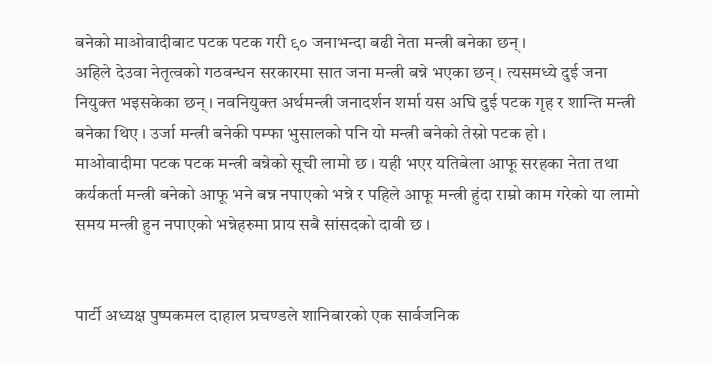बनेको माओवादीबाट पटक पटक गरी ९० जनाभन्दा बढी नेता मन्त्री बनेका छन् ।
अहिले देउवा नेतृत्वको गठवन्धन सरकारमा सात जना मन्त्री बन्ने भएका छन् । त्यसमध्ये दुई जना नियुक्त भइसकेका छन् । नवनियुक्त अर्थमन्त्री जनादर्शन शर्मा यस अघि दुई पटक गृह र शान्ति मन्त्री बनेका थिए । उर्जा मन्त्री बनेकी पम्फा भुसालको पनि यो मन्त्री बनेको तेस्रो पटक हो ।
माओवादीमा पटक पटक मन्त्री बन्नेको सूची लामो छ । यही भएर यतिबेला आफू सरहका नेता तथा कर्यकर्ता मन्त्री बनेको आफू भने बन्न नपाएको भन्ने र पहिले आफू मन्त्री हुंदा राम्रो काम गरेको या लामो समय मन्त्री हुन नपाएको भन्नेहरुमा प्राय सबै सांसदको दावी छ ।


पार्टी अध्यक्ष पुष्पकमल दाहाल प्रचण्डले शानिबारको एक सार्वजनिक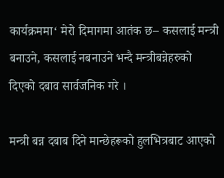कार्यक्रममा‘ मेरो दिमागमा आतंक छ– कसलाई मन्त्री बनाउने, कसलाई नबनाउने भन्दै मन्त्रीबन्नेहरुको दिएको दबाव सार्वजनिक गरे ।

मन्त्री बन्न दबाब दिने मान्छेहरूको हुलभित्रबाट आएको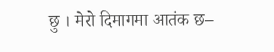छु । मेरो दिमागमा आतंक छ–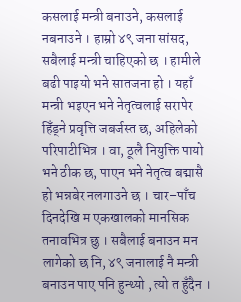कसलाई मन्त्री बनाउने, कसलाई नबनाउने । हाम्रो ४९ जना सांसद, सबैलाई मन्त्री चाहिएको छ । हामीले बढी पाइयो भने सातजना हो । यहाँ मन्त्री भइएन भने नेतृत्वलाई सरापेर हिँड्ने प्रवृत्ति जबर्जस्त छ, अहिलेको परिपाटीभित्र । वा, ठूलै नियुक्ति पायो भने ठीक छ, पाएन भने नेतृत्व बद्मासै हो भन्नबेर नलगाउने छ । चार–पाँच दिनदेखि म एकखालको मानसिक तनावभित्र छु । सबैलाई बनाउन मन लागेको छ नि, ४९ जनालाई नै मन्त्री बनाउन पाए पनि हुन्थ्यो , त्यो त हुँदैन ।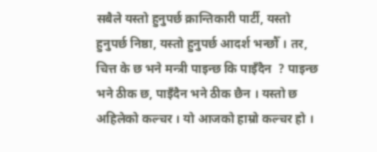सबैले यस्तो हुनुपर्छ क्रान्तिकारी पार्टी, यस्तो हुनुपर्छ निष्ठा, यस्तो हुनुपर्छ आदर्श भन्छौँ । तर, चित्त के छ भने मन्त्री पाइन्छ कि पाइँदैन  ? पाइन्छ भने ठीक छ, पाइँदैन भने ठीक छैन । यस्तो छ अहिलेको कल्चर । यो आजको हाम्रो कल्चर हो ।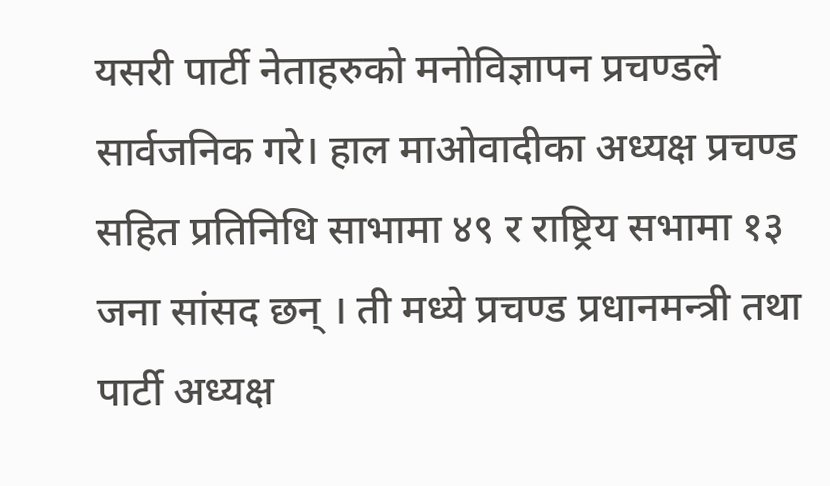यसरी पार्टी नेताहरुको मनोविज्ञापन प्रचण्डले सार्वजनिक गरे। हाल माओवादीका अध्यक्ष प्रचण्ड सहित प्रतिनिधि साभामा ४९ र राष्ट्रिय सभामा १३ जना सांसद छन् । ती मध्ये प्रचण्ड प्रधानमन्त्री तथा पार्टी अध्यक्ष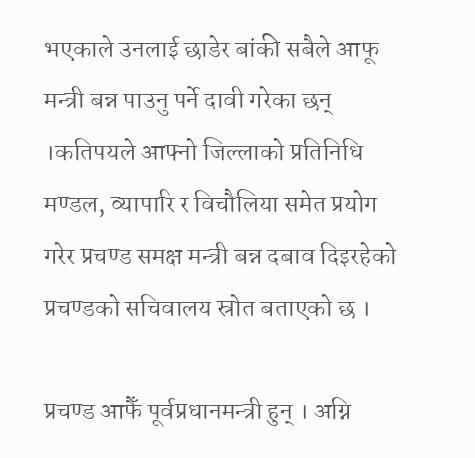भएकाले उनलाई छाडेर बांकी सबैले आफू मन्त्री बन्न पाउनु पर्ने दावी गरेका छन् ।कतिपयले आफ्नो जिल्लाको प्रतिनिधि मण्डल, व्यापारि र विचौलिया समेत प्रयोग गरेर प्रचण्ड समक्ष मन्त्री बन्न दबाव दिइरहेको प्रचण्डको सचिवालय स्रोत बताएको छ ।

प्रचण्ड आफैँ पूर्वप्रधानमन्त्री हुन् । अग्नि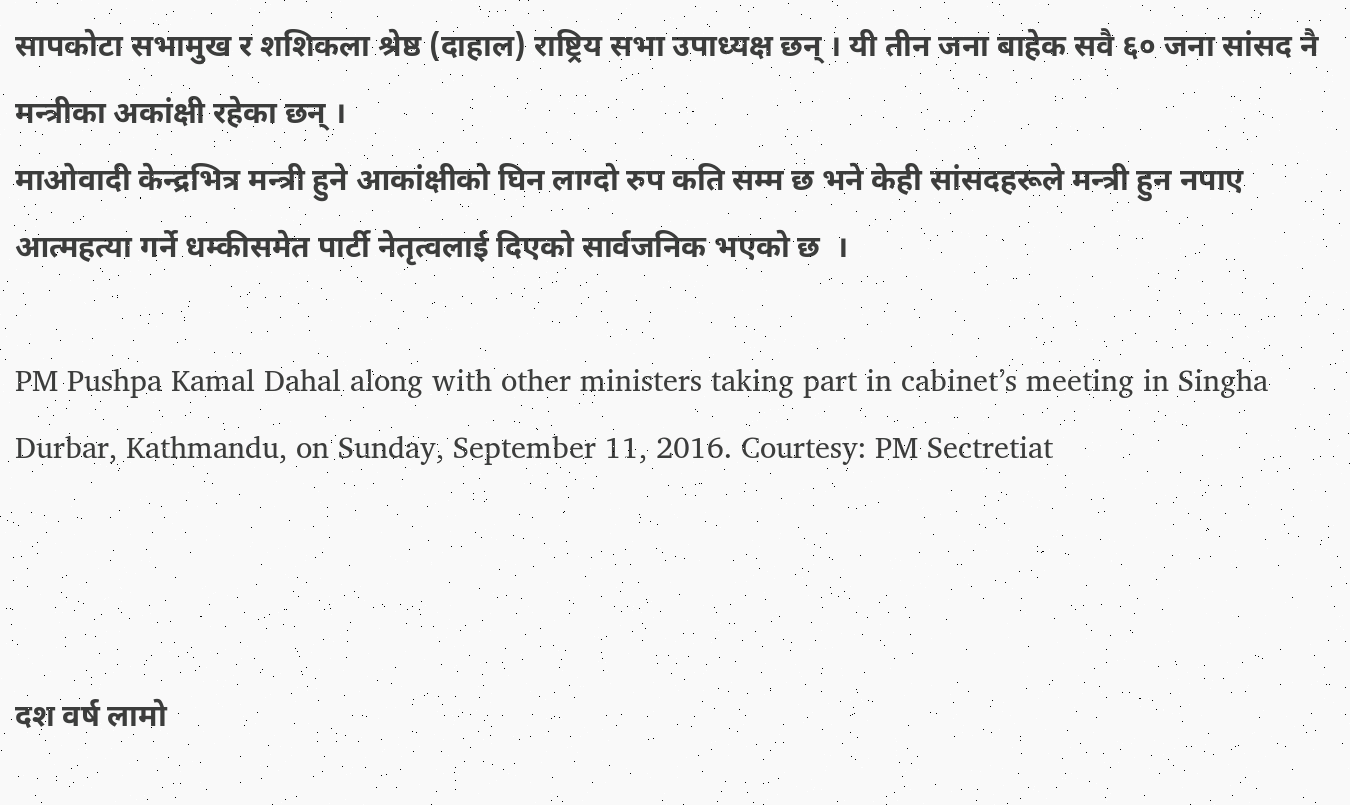सापकोटा सभामुख र शशिकला श्रेष्ठ (दाहाल) राष्ट्रिय सभा उपाध्यक्ष छन् । यी तीन जना बाहेक सवै ६० जना सांसद नै मन्त्रीका अकांक्षी रहेका छन् ।
माओवादी केन्द्रभित्र मन्त्री हुने आकांक्षीको घिन लाग्दो रुप कति सम्म छ भने केही सांसदहरूले मन्त्री हुन नपाए आत्महत्या गर्ने धम्कीसमेत पार्टी नेतृत्वलाई दिएको सार्वजनिक भएको छ  ।

PM Pushpa Kamal Dahal along with other ministers taking part in cabinet’s meeting in Singha Durbar, Kathmandu, on Sunday, September 11, 2016. Courtesy: PM Sectretiat



दश वर्ष लामो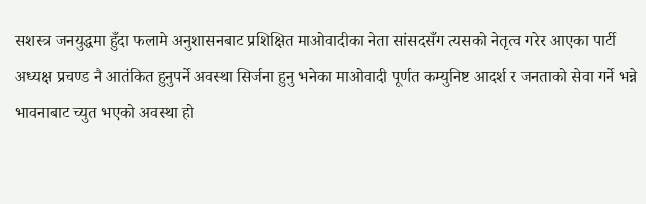सशस्त्र जनयुद्धमा हुँदा फलामे अनुशासनबाट प्रशिक्षित माओवादीका नेता सांसदसँग त्यसको नेतृत्व गरेर आएका पार्टी अध्यक्ष प्रचण्ड नै आतंकित हुनुपर्ने अवस्था सिर्जना हुनु भनेका माओवादी पूर्णत कम्युनिष्ट आदर्श र जनताको सेवा गर्ने भन्ने भावनाबाट च्युत भएको अवस्था हो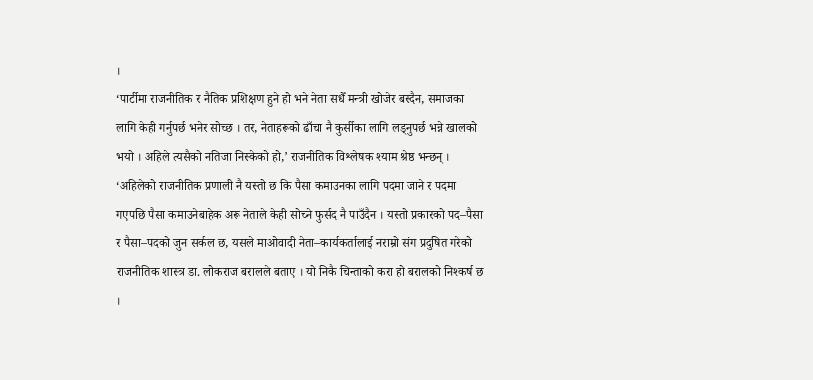।
‘पार्टीमा राजनीतिक र नैतिक प्रशिक्षण हुने हो भने नेता सधैँ मन्त्री खोजेर बस्दैन, समाजका लागि केही गर्नुपर्छ भनेर सोच्छ । तर, नेताहरूको ढाँचा नै कुर्सीका लागि लड्नुपर्छ भन्ने खालको भयो । अहिले त्यसैको नतिजा निस्केको हो,’ राजनीतिक विश्लेषक श्याम श्रेष्ठ भन्छन् ।
‘अहिलेको राजनीतिक प्रणाली नै यस्तो छ कि पैसा कमाउनका लागि पदमा जाने र पदमा गएपछि पैसा कमाउनेबाहेक अरू नेताले केही सोच्ने फुर्सद नै पाउँदैन । यस्तो प्रकारको पद–पैसा र पैसा–पदको जुन सर्कल छ, यसले माओवादी नेता–कार्यकर्तालाई नराम्रो संग प्रदुषित गरेको राजनीतिक शास्त्र डा. लोकराज बरालले बताए । यो निकै चिन्ताको करा हो बरालको निश्कर्ष छ ।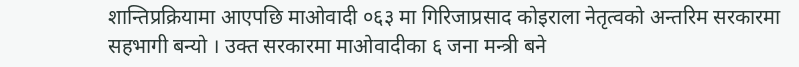शान्तिप्रक्रियामा आएपछि माओवादी ०६३ मा गिरिजाप्रसाद कोइराला नेतृत्वको अन्तरिम सरकारमा सहभागी बन्यो । उक्त सरकारमा माओवादीका ६ जना मन्त्री बने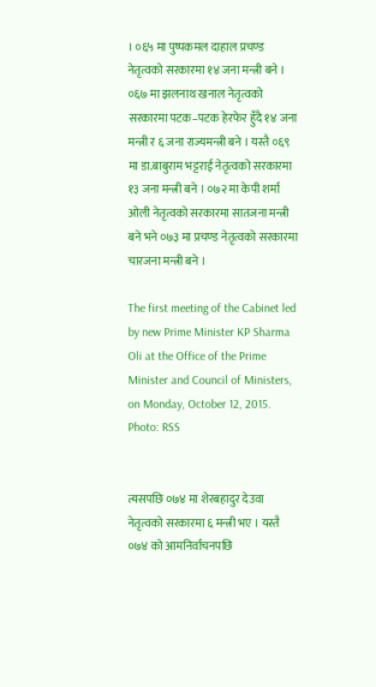। ०६५ मा पुष्पकमल दाहाल प्रचण्ड नेतृत्वको सरकारमा १४ जना मन्त्री बने । ०६७ मा झलनाथ खनाल नेतृत्वको सरकारमा पटक–पटक हेरफेर हुँदै १४ जना मन्त्री र ६ जना राज्यमन्त्री बने । यस्तै ०६९ मा डा.बाबुराम भट्टराई नेतृत्वको सरकारमा १३ जना मन्त्री बने । ०७२ मा केपी शर्मा ओली नेतृत्वको सरकारमा सातजना मन्त्री बने भने ०७३ मा प्रचण्ड नेतृत्वको सरकारमा चारजना मन्त्री बने ।

The first meeting of the Cabinet led by new Prime Minister KP Sharma Oli at the Office of the Prime Minister and Council of Ministers, on Monday, October 12, 2015. Photo: RSS


त्यसपछि ०७४ मा शेरबहादुर देउवा नेतृत्वको सरकारमा ६ मन्त्री भए । यस्तै ०७४ को आमनिर्वाचनपछि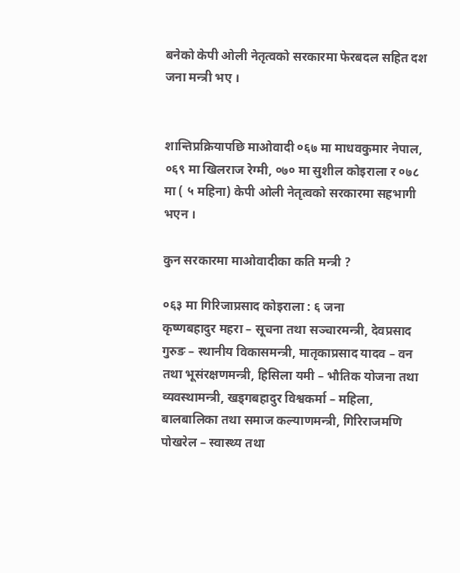बनेको केपी ओली नेतृत्वको सरकारमा फेरबदल सहित दश जना मन्त्री भए ।


शान्तिप्रक्रियापछि माओवादी ०६७ मा माधवकुमार नेपाल, ०६९ मा खिलराज रेग्मी, ०७० मा सुशील कोइराला र ०७८ मा ( ५ महिना) केपी ओली नेतृत्वको सरकारमा सहभागी भएन ।

कुन सरकारमा माओवादीका कति मन्त्री ?

०६३ मा गिरिजाप्रसाद कोइराला : ६ जना
कृष्णबहादुर महरा – सूचना तथा सञ्चारमन्त्री, देवप्रसाद गुरुङ – स्थानीय विकासमन्त्री, मातृकाप्रसाद यादव – वन तथा भूसंरक्षणमन्त्री, हिसिला यमी – भौतिक योजना तथा व्यवस्थामन्त्री, खड्गबहादुर विश्वकर्मा – महिला, बालबालिका तथा समाज कल्याणमन्त्री, गिरिराजमणि पोखरेल – स्वास्थ्य तथा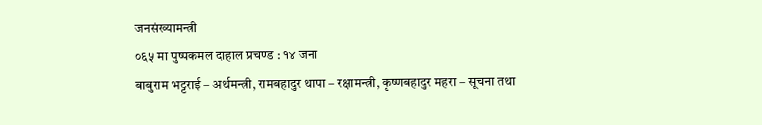जनसंख्यामन्त्री
०६५ मा पुष्पकमल दाहाल प्रचण्ड : १४ जना
बाबुराम भट्टराई – अर्थमन्त्री, रामबहादुर थापा – रक्षामन्त्री, कृष्णबहादुर महरा – सूचना तथा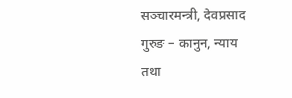सञ्चारमन्त्री, देवप्रसाद गुरुङ – कानुन, न्याय तथा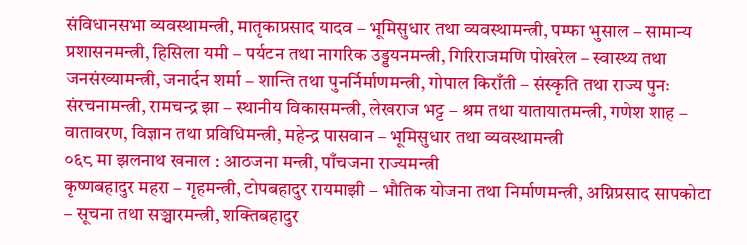संविधानसभा व्यवस्थामन्त्री, मातृकाप्रसाद यादव – भूमिसुधार तथा व्यवस्थामन्त्री, पम्फा भुसाल – सामान्य प्रशासनमन्त्री, हिसिला यमी – पर्यटन तथा नागरिक उड्डयनमन्त्री, गिरिराजमणि पोखरेल – स्वास्थ्य तथा जनसंख्यामन्त्री, जनार्दन शर्मा – शान्ति तथा पुनर्निर्माणमन्त्री, गोपाल किराँती – संस्कृति तथा राज्य पुनः संरचनामन्त्री, रामचन्द्र झा – स्थानीय विकासमन्त्री, लेखराज भट्ट – श्रम तथा यातायातमन्त्री, गणेश शाह – वातावरण, विज्ञान तथा प्रविधिमन्त्री, महेन्द्र पासवान – भूमिसुधार तथा व्यवस्थामन्त्री
०६८ मा झलनाथ खनाल : आठजना मन्त्री, पाँचजना राज्यमन्त्री
कृष्णबहादुर महरा – गृहमन्त्री, टोपबहादुर रायमाझी – भौतिक योजना तथा निर्माणमन्त्री, अग्निप्रसाद सापकोटा – सूचना तथा सञ्चारमन्त्री, शक्तिबहादुर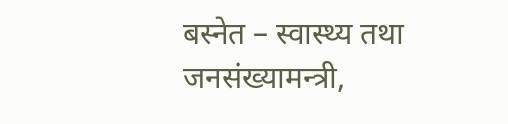बस्नेत – स्वास्थ्य तथा जनसंख्यामन्त्री,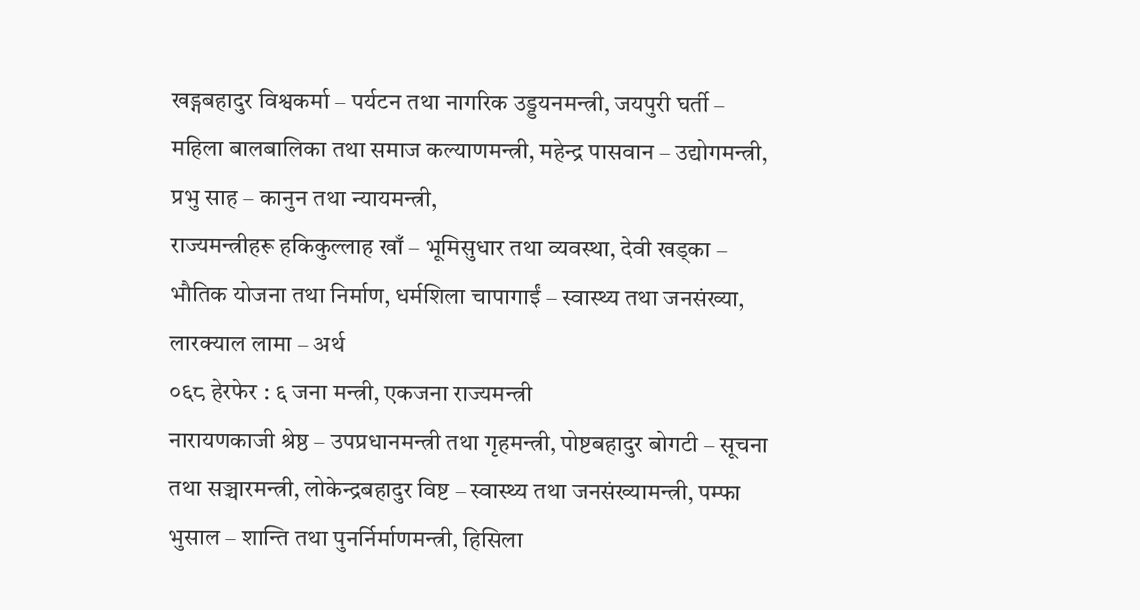खड्गबहादुर विश्वकर्मा – पर्यटन तथा नागरिक उड्डयनमन्त्री, जयपुरी घर्ती – महिला बालबालिका तथा समाज कल्याणमन्त्री, महेन्द्र पासवान – उद्योगमन्त्री, प्रभु साह – कानुन तथा न्यायमन्त्री,
राज्यमन्त्रीहरू हकिकुल्लाह खाँ – भूमिसुधार तथा व्यवस्था, देवी खड्का – भौतिक योजना तथा निर्माण, धर्मशिला चापागाईं – स्वास्थ्य तथा जनसंख्या, लारक्याल लामा – अर्थ
०६८ हेरफेर : ६ जना मन्त्री, एकजना राज्यमन्त्री
नारायणकाजी श्रेष्ठ – उपप्रधानमन्त्री तथा गृहमन्त्री, पोष्टबहादुर बोगटी – सूचना तथा सञ्चारमन्त्री, लोकेन्द्रबहादुर विष्ट – स्वास्थ्य तथा जनसंख्यामन्त्री, पम्फा भुसाल – शान्ति तथा पुनर्निर्माणमन्त्री, हिसिला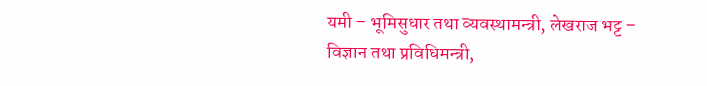यमी – भूमिसुधार तथा व्यवस्थामन्त्री, लेखराज भट्ट – विज्ञान तथा प्रविधिमन्त्री,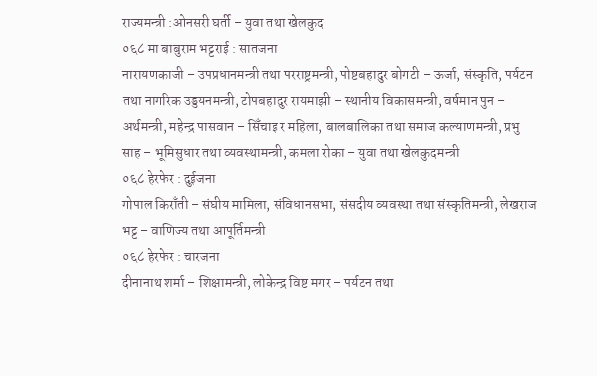राज्यमन्त्री :ओनसरी घर्ती – युवा तथा खेलकुद
०६८ मा बाबुराम भट्टराई : सातजना
नारायणकाजी – उपप्रधानमन्त्री तथा परराष्ट्रमन्त्री, पोष्टबहादुर बोगटी – ऊर्जा, संस्कृति, पर्यटन तथा नागरिक उड्डयनमन्त्री, टोपबहादुर रायमाझी – स्थानीय विकासमन्त्री, वर्षमान पुन – अर्थमन्त्री, महेन्द्र पासवान – सिँचाइ र महिला, बालबालिका तथा समाज कल्याणमन्त्री, प्रभु साह – भूमिसुधार तथा व्यवस्थामन्त्री, कमला रोका – युवा तथा खेलकुदमन्त्री
०६८ हेरफेर : दुईजना
गोपाल किराँती – संघीय मामिला, संविधानसभा, संसदीय व्यवस्था तथा संस्कृतिमन्त्री, लेखराज भट्ट – वाणिज्य तथा आपूर्तिमन्त्री
०६८ हेरफेर : चारजना
दीनानाथ शर्मा – शिक्षामन्त्री, लोकेन्द्र विष्ट मगर – पर्यटन तथा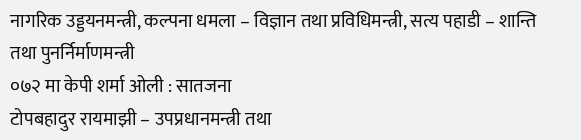नागरिक उड्डयनमन्त्री, कल्पना धमला – विज्ञान तथा प्रविधिमन्त्री, सत्य पहाडी – शान्ति तथा पुनर्निर्माणमन्त्री
०७२ मा केपी शर्मा ओली : सातजना
टोपबहादुर रायमाझी – उपप्रधानमन्त्री तथा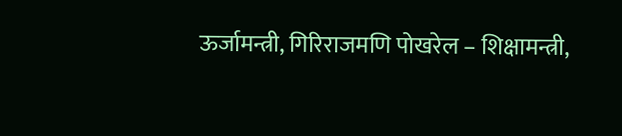ऊर्जामन्त्री, गिरिराजमणि पोखरेल – शिक्षामन्त्री,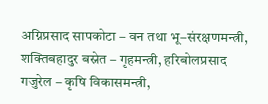अग्निप्रसाद सापकोटा – वन तथा भू–संरक्षणमन्त्री, शक्तिबहादुर बस्नेत – गृहमन्त्री, हरिबोलप्रसाद गजुरेल – कृषि विकासमन्त्री,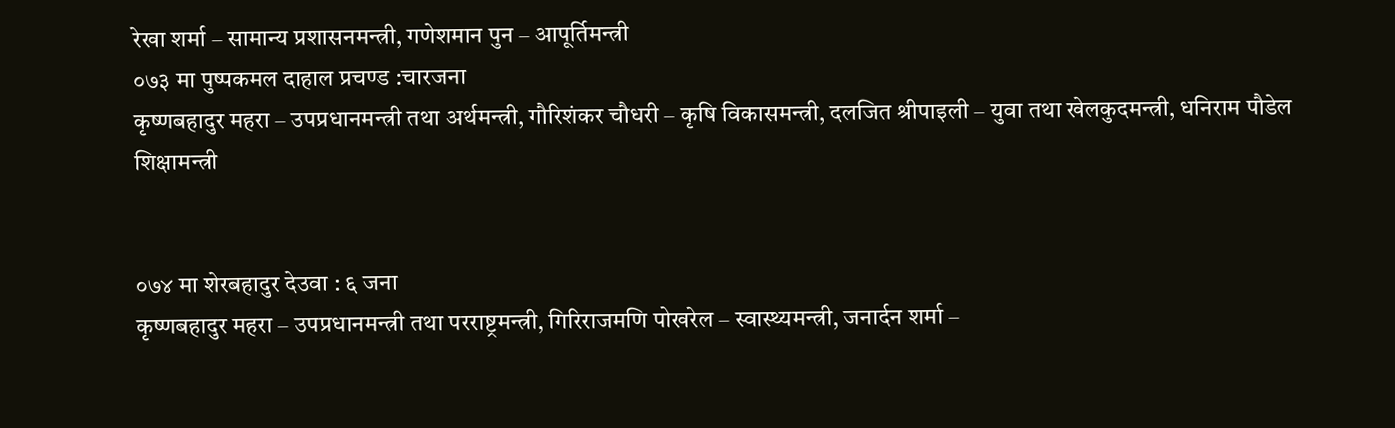रेखा शर्मा – सामान्य प्रशासनमन्त्री, गणेशमान पुन – आपूर्तिमन्त्री
०७३ मा पुष्पकमल दाहाल प्रचण्ड :चारजना
कृष्णबहादुर महरा – उपप्रधानमन्त्री तथा अर्थमन्त्री, गौरिशंकर चौधरी – कृषि विकासमन्त्री, दलजित श्रीपाइली – युवा तथा खेलकुदमन्त्री, धनिराम पौडेल शिक्षामन्त्री


०७४ मा शेरबहादुर देउवा : ६ जना
कृष्णबहादुर महरा – उपप्रधानमन्त्री तथा परराष्ट्रमन्त्री, गिरिराजमणि पोखरेल – स्वास्थ्यमन्त्री, जनार्दन शर्मा –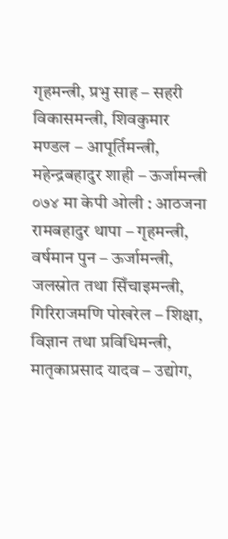गृहमन्त्री, प्रभु साह – सहरी विकासमन्त्री, शिवकुमार मण्डल – आपूर्तिमन्त्री, महेन्द्रबहादुर शाही – ऊर्जामन्त्री
०७४ मा केपी ओली : आठजना
रामबहादुर थापा – गृहमन्त्री, वर्षमान पुन – ऊर्जामन्त्री, जलस्रोत तथा सिँचाइमन्त्री, गिरिराजमणि पोखरेल – शिक्षा, विज्ञान तथा प्रविधिमन्त्री, मातृकाप्रसाद यादव – उद्योग,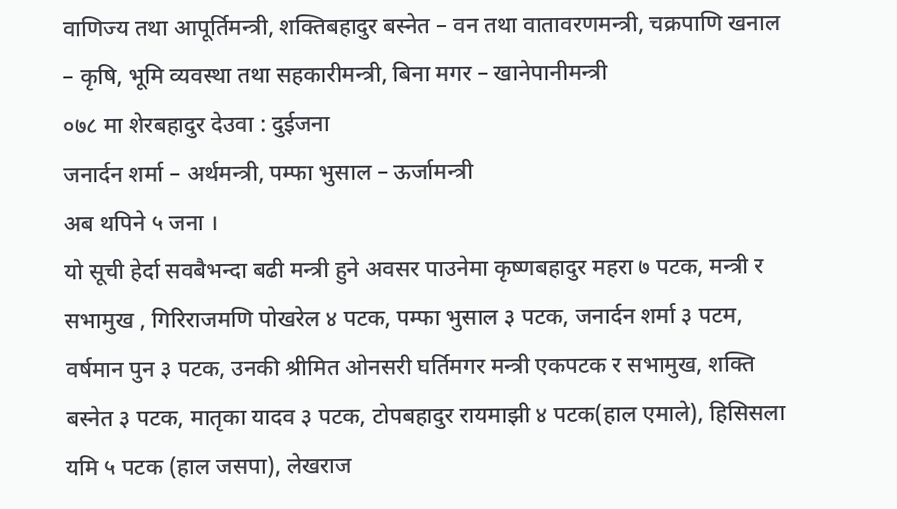वाणिज्य तथा आपूर्तिमन्त्री, शक्तिबहादुर बस्नेत – वन तथा वातावरणमन्त्री, चक्रपाणि खनाल – कृषि, भूमि व्यवस्था तथा सहकारीमन्त्री, बिना मगर – खानेपानीमन्त्री
०७८ मा शेरबहादुर देउवा : दुईजना
जनार्दन शर्मा – अर्थमन्त्री, पम्फा भुसाल – ऊर्जामन्त्री
अब थपिने ५ जना ।
यो सूची हेर्दा सवबैभन्दा बढी मन्त्री हुने अवसर पाउनेमा कृष्णबहादुर महरा ७ पटक, मन्त्री र सभामुख , गिरिराजमणि पोखरेल ४ पटक, पम्फा भुसाल ३ पटक, जनार्दन शर्मा ३ पटम, वर्षमान पुन ३ पटक, उनकी श्रीमित ओनसरी घर्तिमगर मन्त्री एकपटक र सभामुख, शक्ति बस्नेत ३ पटक, मातृका यादव ३ पटक, टोपबहादुर रायमाझी ४ पटक(हाल एमाले), हिसिसला यमि ५ पटक (हाल जसपा), लेखराज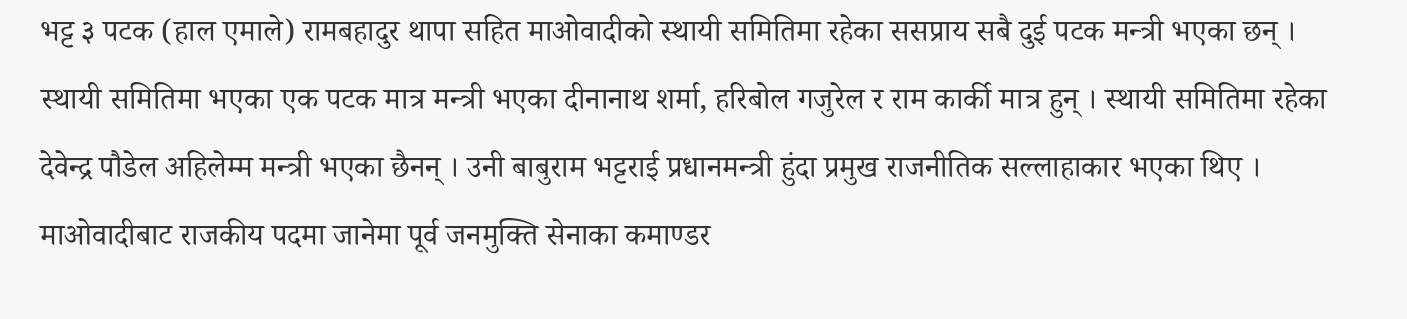भट्ट ३ पटक (हाल एमाले) रामबहादुर थापा सहित माओवादीको स्थायी समितिमा रहेका ससप्राय सबै दुई पटक मन्त्री भएका छन् ।
स्थायी समितिमा भएका एक पटक मात्र मन्त्री भएका दीनानाथ शर्मा, हरिबोल गजुरेल र राम कार्की मात्र हुन् । स्थायी समितिमा रहेका देवेन्द्र पौडेल अहिलेम्म मन्त्री भएका छैनन् । उनी बाबुराम भट्टराई प्रधानमन्त्री हुंदा प्रमुख राजनीतिक सल्लाहाकार भएका थिए ।
माओवादीबाट राजकीय पदमा जानेमा पूर्व जनमुक्ति सेनाका कमाण्डर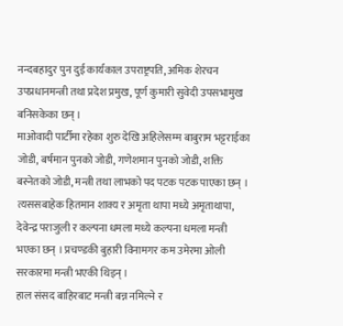नन्दबहादुर पुन दुई कार्यकाल उपराष्ट्रपति, अमिक शेरचन उपप्रधानमन्त्री तथा प्रदेश प्रमुख, पूर्ण कुमारी सुवेदी उपसभामुख बनिसकेका छन् ।
माओवादी पार्टीमा रहेका शुरु देखि अहिलेसम्म बाबुराम भट्टराईका जोडी, बर्षमान पुनको जोडी, गणेशमान पुनको जोडी, शक्ति बस्नेतको जोडी, मन्त्री तथा लाभको पद पटक पटक पाएका छन् । त्यससबाहेक हितमान शाक्य र अमृता थापा मध्ये अमृताथापा, देवेन्द्र पराजुली र कल्पना धमला मध्ये कल्पना धमला मन्त्री भएका छन् । प्रचण्डकी बुहारी विनामगर कम उमेरमा ओली सरकारमा मन्त्री भएकी थिइन् ।
हाल संसद बाहिरबाट मन्त्री बन्न नमिल्ने र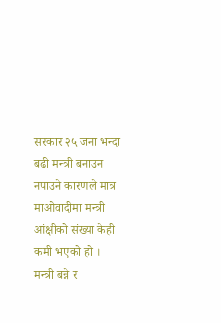सरकार २५ जना भन्दा बढी मन्त्री बनाउन नपाउने कारणले मात्र माओवादीमा मन्त्री आंक्षीको संख्या केही कमी भएको हो ।
मन्त्री बन्ने र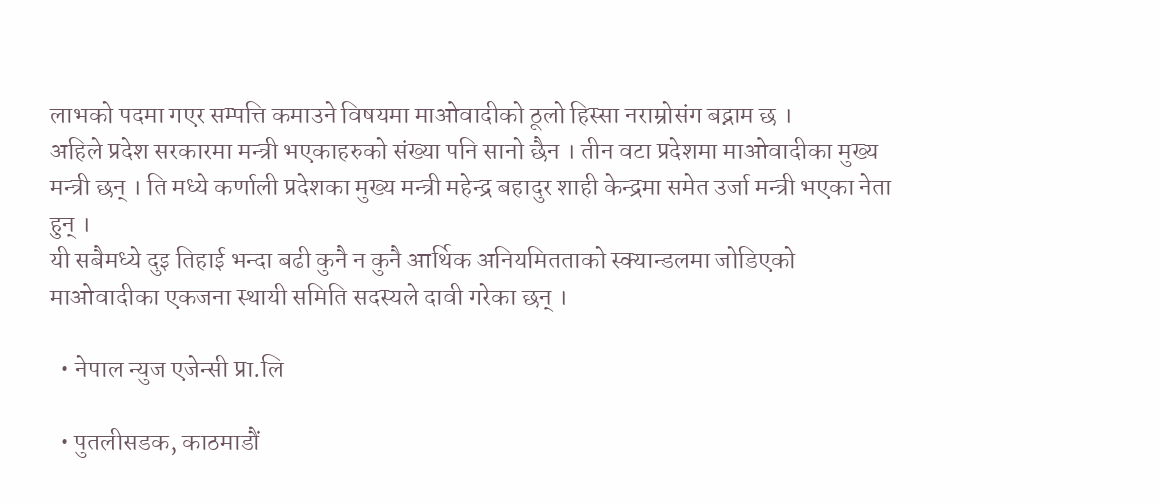लाभको पदमा गएर सम्पत्ति कमाउने विषयमा माओवादीको ठूलो हिस्सा नराम्रोसंग बद्नाम छ ।
अहिले प्रदेश सरकारमा मन्त्री भएकाहरुको संख्या पनि सानो छैन । तीन वटा प्रदेशमा माओवादीका मुख्य मन्त्री छन् । ति मध्ये कर्णाली प्रदेशका मुख्य मन्त्री महेन्द्र बहादुर शाही केन्द्रमा समेत उर्जा मन्त्री भएका नेता हुन् ।
यी सबैमध्ये दुइ तिहाई भन्दा बढी कुनै न कुनै आर्थिक अनियमितताको स्क्यान्डलमा जोडिएको माओवादीका एकजना स्थायी समिति सदस्यले दावी गरेका छन् ।

  • नेपाल न्युज एजेन्सी प्रा.लि

  • पुतलीसडक, काठमाडौं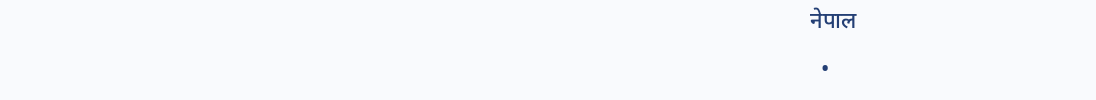नेपाल

  •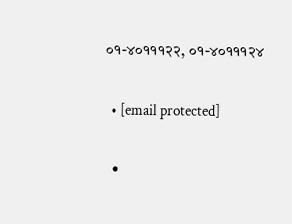०१-४०१११२२, ०१-४०१११२४

  • [email protected]

  •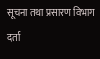सूचना तथा प्रसारण विभाग दर्ता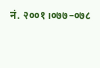नं. २००१।०७७–०७८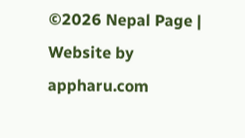©2026 Nepal Page | Website by appharu.com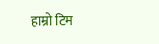हाम्रो टिम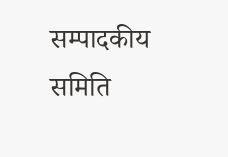सम्पादकीय समिति